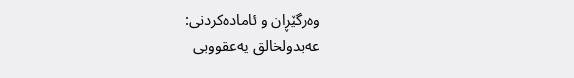وەرگێڕان و ئامادەکردنی:
عەبدولخالق یەعقووبی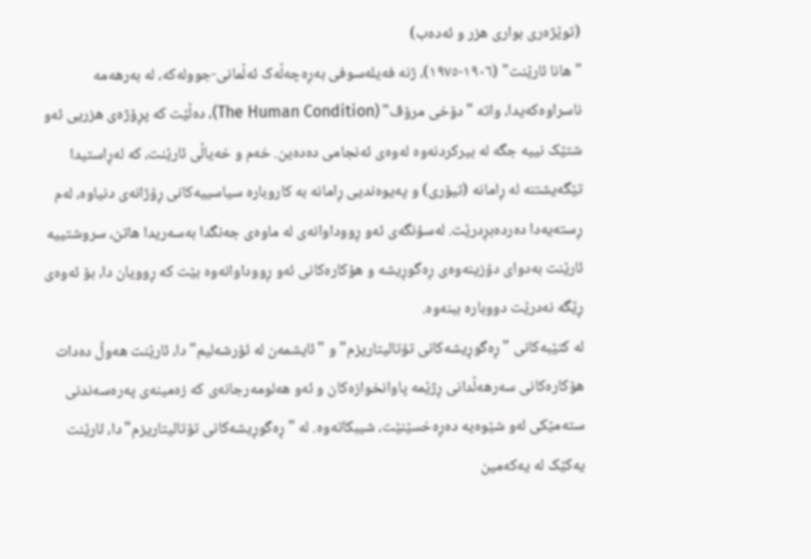(توێژەری بواری هزر و ئەدەب)
"هانا ئارێنت" (١٩٠٦-١٩٧٥)، ژنە فەیلەسوفی بەڕەچەڵەک ئەڵمانی-جوولەکە، لە بەرهەمە ناسراوەکەیدا، واتە "دۆخی مرۆڤ" (The Human Condition)، دەڵێت کە پڕۆژەی هزریی ئەو شتێک نییە جگە لە بیرکردنەوە لەوەی ئەنجامی دەدەین. خەم و خەیاڵی ئارێنت، کە لەڕاستیدا تێگەیشتنە لە ڕامانە (تیۆری) و پەیوەندیی ڕامانە بە کاروبارە سیاسییەکانی ڕۆژانەی دنیاوە، لەم ڕستەیەدا دەردەبڕدرێت. لەسۆنگەی ئەو ڕووداوانەی لە ماوەی جەنگدا بەسەریدا هاتن، سروشتییە ئارێنت بەدوای دۆزینەوەی ڕەگوڕیشە و هۆکارەکانی ئەو ڕووداوانەوە بێت کە ڕوویان دا، بۆ ئەوەی ڕێگە نەدرێت دووبارە ببنەوە.
لە کتێبەکانی "ڕەگوڕیشەکانی تۆتالیتاریزم" و "ئایشمەن لە ئۆرشەلیم"دا، ئارێنت هەوڵ دەدات هۆکارەکانی سەرهەڵدانی ڕژێمە پاوانخوازەکان و ئەو هەلومەرجانەی کە زەمینەی پەرەسەندنی ستەمێکی لەو شێوەیە دەڕەخسێنێت، شیبکاتەوە. لە "ڕەگوڕیشەکانی تۆتالیتاریزم"دا، ئارێنت یەکێک لە یەکەمین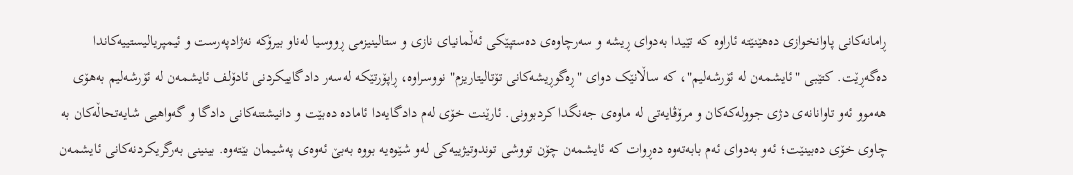ڕامانەکانی پاوانخوازی دەهێنێتە ئاراوە کە تێیدا بەدوای ڕیشە و سەرچاوەی دەستپێکی ئەڵمانیای نازی و ستالینیزمی ڕووسیا لەناو بیرۆکە نەژادپەرست و ئیمپریالیستییەکاندا دەگەڕێت. کتێبی "ئایشمەن لە ئۆرشەلیم"، کە ساڵانێک دوای "ڕەگوڕیشەکانی تۆتالیتاریزم" نووسراوە، ڕاپۆرتێکە لەسەر دادگاییکردنی ئادۆلف ئایشمەن لە ئۆرشەلیم بەهۆی هەموو ئەو تاوانانەی دژی جوولەکەکان و مرۆڤایەتی لە ماوەی جەنگدا کردبوونی. ئارێنت خۆی لەم دادگایەدا ئامادە دەبێت و دانیشتنەکانی دادگا و گەواهیی شایەتحاڵەکان بە چاوی خۆی دەبینێت؛ ئەو بەدوای ئەم بابەتەوە دەڕوات کە ئایشمەن چۆن تووشی توندوتیژییەکی لەو شێوەیە بووە بەبێ ئەوەی پەشیمان بێتەوە. بینینی بەرگریکردنەکانی ئایشمەن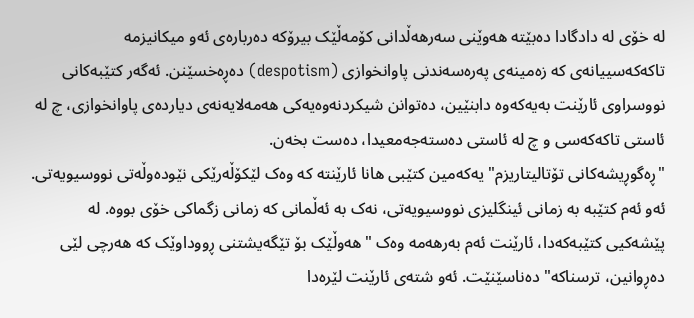لە خۆی لە دادگادا دەبێتە هەوێنی سەرهەڵدانی کۆمەڵێک بیرۆکە دەربارەی ئەو میکانیزمە تاکەکەسییانەی کە زەمینەی پەرەسەندنی پاوانخوازی (despotism) دەڕەخسێنن. ئەگەر کتێبەکانی نووسراوی ئارێنت بەیەکەوە دابنێین، دەتوانن شیکردنەوەیەکی هەمەلایەنەی دیاردەی پاوانخوازی، چ لە ئاستی تاکەکەسی و چ لە ئاستی دەستەجەمعیدا، دەست بخەن.
"ڕەگوڕیشەکانی تۆتالیتاریزم" یەکەمین کتێبی هانا ئارێنتە کە وەک لێکۆڵەرێکی نێودەوڵەتی نووسیویەتی. ئەو ئەم کتێبە بە زمانی ئینگلیزی نووسیویەتی، نەک بە ئەڵمانی کە زمانی زگماکی خۆی بووە. لە پێشەکیی کتێبەکەدا، ئارێنت ئەم بەرهەمە وەک "هەوڵێک بۆ تێگەیشتنی ڕووداوێک کە هەرچی لێی دەڕوانین، ترسناکە" دەناسێنێت. ئەو شتەی ئارێنت لێرەدا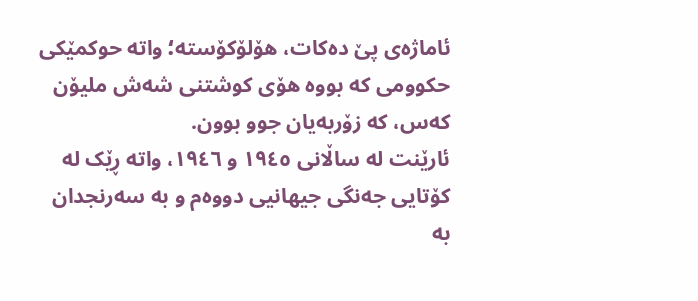ئاماژەی پێ دەکات، هۆلۆکۆستە؛ واتە حوکمێکی حکوومی کە بووە هۆی کوشتنی شەش ملیۆن کەس، کە زۆربەیان جوو بوون.
ئارێنت لە ساڵانی ١٩٤٥ و ١٩٤٦، واتە ڕێک لە کۆتایی جەنگی جیهانیی دووەم و بە سەرنجدان بە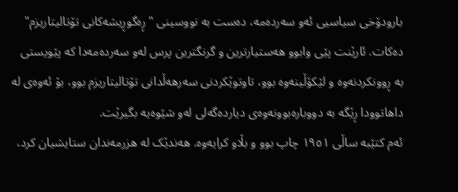بارودۆخی سیاسیی ئەو سەردەمە، دەست بە نووسینی "ڕەگوڕیشەکانی تۆتالیتاریزم" دەکات. ئارێنت پێی وابوو هەستیارترین و گرنگترین پرس لەو سەردەمەدا کە پێویستی بە ڕوونکردنەوە و لێکۆڵینەوە بوو، تاوتوێکردنی سەرهەڵدانی تۆتالیتاریزم بوو، بۆ ئەوەی لە داهاتوودا ڕێگە بە دووبارەبوونەوەی دیاردەگەلی لەو شێوەیە بگیرێت.
ئەم کتێبە ساڵی ١٩٥١ چاپ بوو و بڵاو کرایەوە. هەندێک لە هزرمەندان ستایشیان کرد،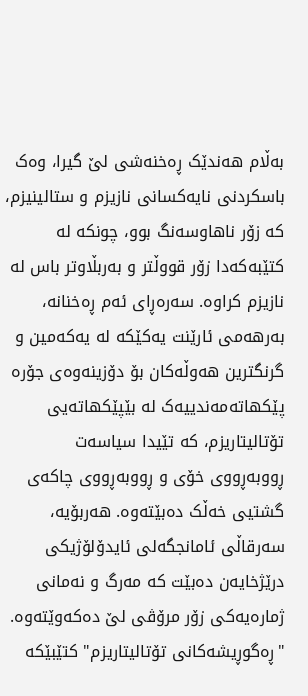بەڵام هەندێک ڕەخنەشی لێ گیرا، وەک باسکردنی نایەکسانی نازیزم و ستالینیزم، کە زۆر ناهاوسەنگ بوو، چونکە لە کتێبەکەدا زۆر قووڵتر و بەربڵاوتر باس لە نازیزم کراوە. سەرەڕای ئەم ڕەخنانە، بەرهەمی ئارێنت یەکێکە لە یەکەمین و گرنگترین هەوڵەکان بۆ دۆزینەوەی جۆرە پێکهاتەمەندییەک لە بێپێکهاتەیی تۆتالیتاریزم، کە تێیدا سیاسەت ڕووبەڕووی خۆی و ڕووبەڕووی چاکەی گشتیی خەڵک دەبێتەوە. هەربۆیە، سەرقاڵی ئامانجگەلی ئایدۆلۆژیکی درێژخایەن دەبێت کە مەرگ و نەمانی ژمارەیەکی زۆر مرۆڤی لێ دەکەوێتەوە.
"ڕەگوڕیشەکانی تۆتالیتاریزم" کتێبێکە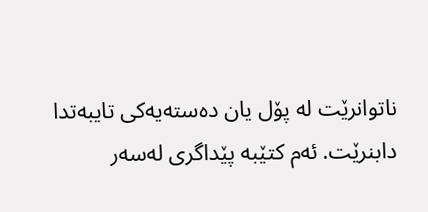ناتوانرێت لە پۆل یان دەستەیەکی تایبەتدا دابنرێت. ئەم کتێبە پێداگری لەسەر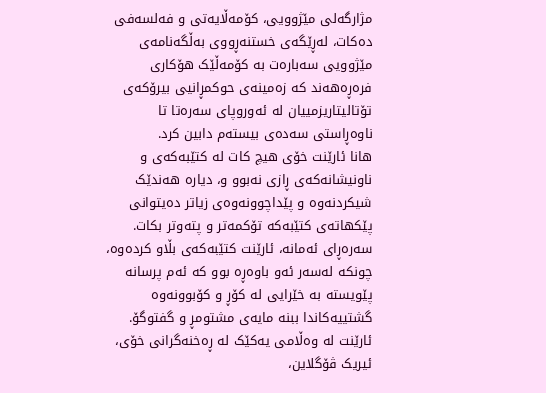مژارگەلی مێژوویی، کۆمەڵایەتی و فەلسەفی دەکات، لەڕێگەی خستنەڕووی بەڵگەنامەی مێژوویی سەبارەت بە کۆمەڵێک هۆکاری فرەڕەهەند کە زەمینەی حوکمڕانیی بیرۆکەی تۆتالیتاریزمییان لە ئەوروپای سەرەتا تا ناوەڕاستی سەدەی بیستەم دابین کرد.
هانا ئارێنت خۆی هیچ کات لە کتێبەکەی و ناونیشانەکەی ڕازی نەبوو و، دیارە هەندێک شیکردنەوە و پێداچوونەوەی زیاتر دەیتوانی پێکهاتەی کتێبەکە تۆکمەتر و پتەوتر بکات. سەرەڕای ئەمانە، ئارێنت کتێبەکەی بڵاو کردەوە، چونکە لەسەر ئەو باوەڕە بوو کە ئەم پرسانە پێویستە بە خێرایی لە کۆڕ و کۆبوونەوە گشتییەکاندا ببنە مایەی مشتومڕ و گفتوگۆ. ئارێنت لە وەڵامی یەکێک لە ڕەخنەگرانی خۆی، ئیریک ڤۆگلاین،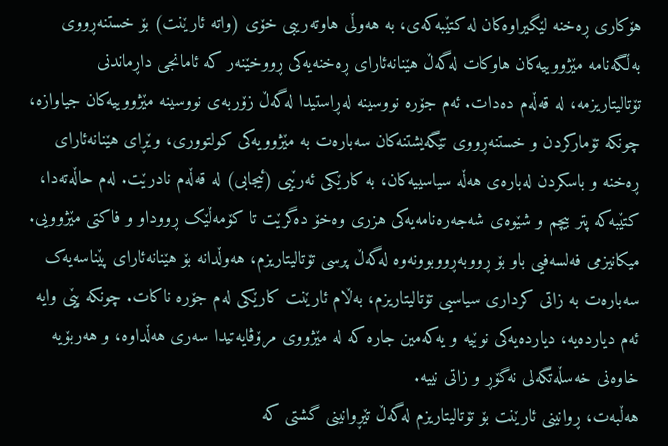هۆکاری ڕەخنە لێگیراوەکان لە کتێبەکەی، بە هەوڵی هاوتەریبی خۆی (واتە ئارێنت) بۆ خستنەڕووی بەڵگەنامە مێژووییەکان هاوکات لەگەڵ هێنانەئارای ڕەخنەیەکی ڕووخێنەر کە ئامانجی داڕماندنی تۆتالیتاریزمە، لە قەڵەم دەدات. ئەم جۆرە نووسینە لەڕاستیدا لەگەڵ زۆربەی نووسینە مێژووییەکان جیاوازە، چونکە تۆمارکردن و خستنەڕووی تێگەیشتنەکان سەبارەت بە مێژوویەکی کولتووری، وێڕای هێنانەئارای ڕەخنە و باسکردن لەبارەی هەڵە سیاسییەکان، بە کارێکی ئەرێیی (ئیجابی) لە قەڵەم نادرێت. لەم حاڵەتەدا، کتێبەکە پتر بیچم و شێوەی شەجەرەنامەیەکی هزری وەخۆ دەگرێت تا کۆمەڵێک ڕووداو و فاکتی مێژوویی.
میکانیزمی فەلسەفیی باو بۆ ڕووبەڕووبوونەوە لەگەڵ پرسی تۆتالیتاریزم، هەوڵدانە بۆ هێنانەئارای پێناسەیەک سەبارەت بە زاتی کرداری سیاسیی تۆتالیتاریزم، بەڵام ئارێنت کارێکی لەم جۆرە ناکات. چونکە پێی وایە ئەم دیاردەیە، دیاردەیەکی نوێیە و یەکەمین جارە کە لە مێژووی مرۆڤایەتیدا سەری هەڵداوە، و هەربۆیە خاوەنی خەسڵەتگەلی نەگۆڕ و زاتی نییە.
هەڵبەت، ڕوانینی ئارێنت بۆ تۆتالیتاریزم لەگەڵ تێڕوانینی گشتی کە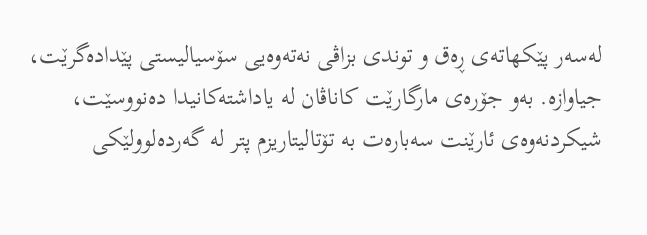لەسەر پێکهاتەی ڕەق و توندی بزاڤی نەتەوەیی سۆسیالیستی پێدادەگرێت، جیاوازە. بەو جۆرەی مارگارێت کاناڤان لە یاداشتەکانیدا دەنووسێت، شیکردنەوەی ئارێنت سەبارەت بە تۆتالیتاریزم پتر لە گەردەلوولێکی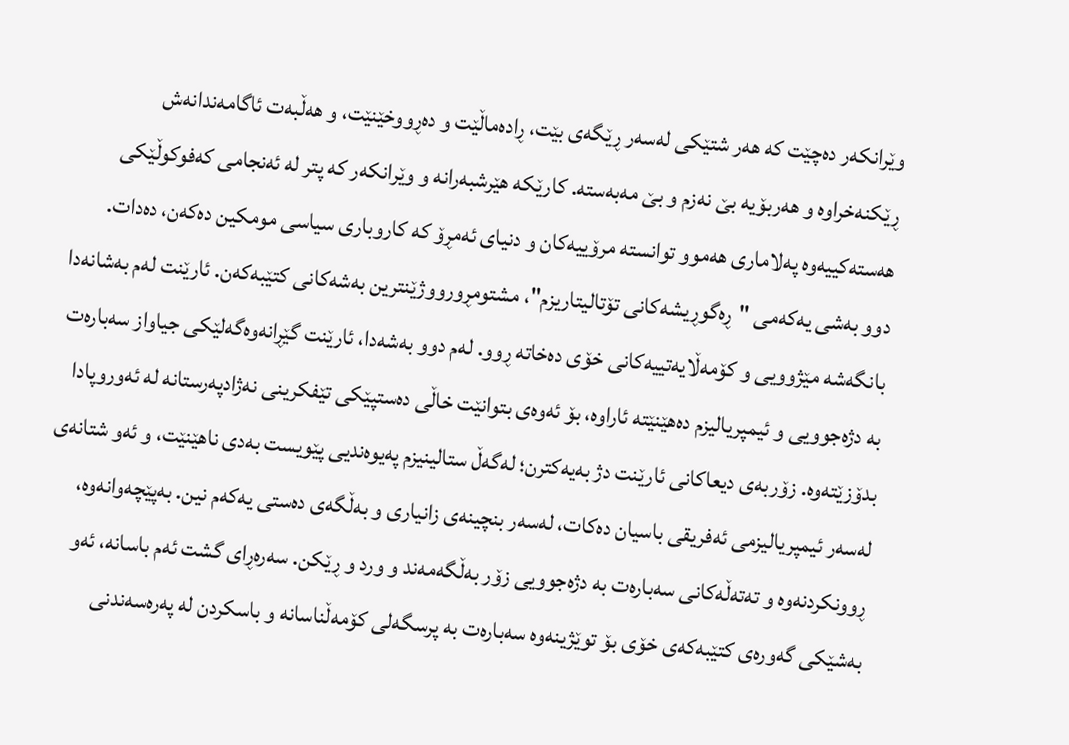وێرانکەر دەچێت کە هەر شتێکی لەسەر ڕێگەی بێت، ڕادەماڵێت و دەڕووخێنێت، و هەڵبەت ئاگامەندانەش ڕێکنەخراوە و هەربۆیە بێ نەزم و بێ مەبەستە. کارێکە هێرشبەرانە و وێرانکەر کە پتر لە ئەنجامی کەفوکوڵێکی هەستەکییەوە پەلاماری هەموو توانستە مرۆییەکان و دنیای ئەمڕۆ کە کاروباری سیاسی مومکین دەکەن، دەدات.
دوو بەشی یەکەمی "ڕەگوڕیشەکانی تۆتالیتاریزم"، مشتومڕورووژێنترین بەشەکانی کتێبەکەن. ئارێنت لەم بەشانەدا بانگەشە مێژوویی و کۆمەڵایەتییەکانی خۆی دەخاتە ڕوو. لەم دوو بەشەدا، ئارێنت گێڕانەوەگەلێکی جیاواز سەبارەت بە دژەجوویی و ئیمپریالیزم دەهێنێتە ئاراوە، بۆ ئەوەی بتوانێت خاڵی دەستپێکی تێفکرینی نەژادپەرستانە لە ئەوروپادا بدۆزێتەوە. زۆربەی دیعاکانی ئارێنت دژ بەیەکترن؛ لەگەڵ ستالینیزم پەیوەندیی پێویست بەدی ناهێنێت، و ئەو شتانەی لەسەر ئیمپریالیزمی ئەفریقی باسیان دەکات، لەسەر بنچینەی زانیاری و بەڵگەی دەستی یەکەم نین. بەپێچەوانەوە، ڕوونکردنەوە و تەتەڵەکانی سەبارەت بە دژەجوویی زۆر بەڵگەمەند و ورد و ڕێکن. سەرەڕای گشت ئەم باسانە، ئەو بەشێکی گەورەی کتێبەکەی خۆی بۆ توێژینەوە سەبارەت بە پرسگەلی کۆمەڵناسانە و باسکردن لە پەرەسەندنی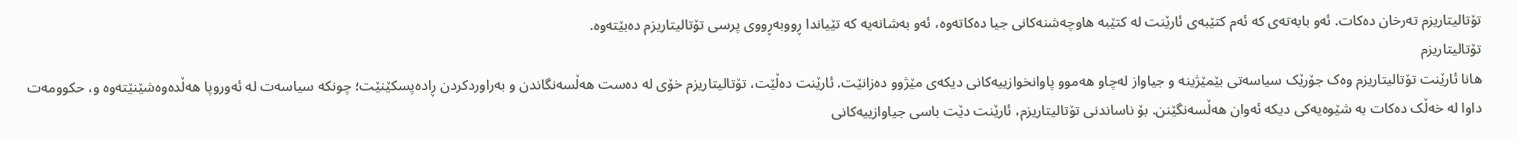تۆتالیتاریزم تەرخان دەکات. ئەو بابەتەی کە ئەم کتێبەی ئارێنت لە کتێبە هاوچەشنەکانی جیا دەکاتەوە، ئەو بەشانەیە کە تێیاندا ڕووبەڕووی پرسی تۆتالیتاریزم دەبێتەوە.
تۆتالیتاریزم
هانا ئارێنت تۆتالیتاریزم وەک جۆرێک سیاسەتی بێمێژینە و جیاواز لەچاو هەموو پاوانخوازییەکانی دیکەی مێژوو دەزانێت. ئارێنت دەڵێت، تۆتالیتاریزم خۆی لە دەست هەڵسەنگاندن و بەراوردکردن ڕادەپسکێنێت؛ چونکە سیاسەت لە ئەوروپا هەڵدەوەشێنێتەوە و، حکوومەت داوا لە خەڵک دەکات بە شێوەیەکی دیکە ئەوان هەڵسەنگێنن. بۆ ناساندنی تۆتالیتاریزم، ئارێنت دێت باسی جیاوازییەکانی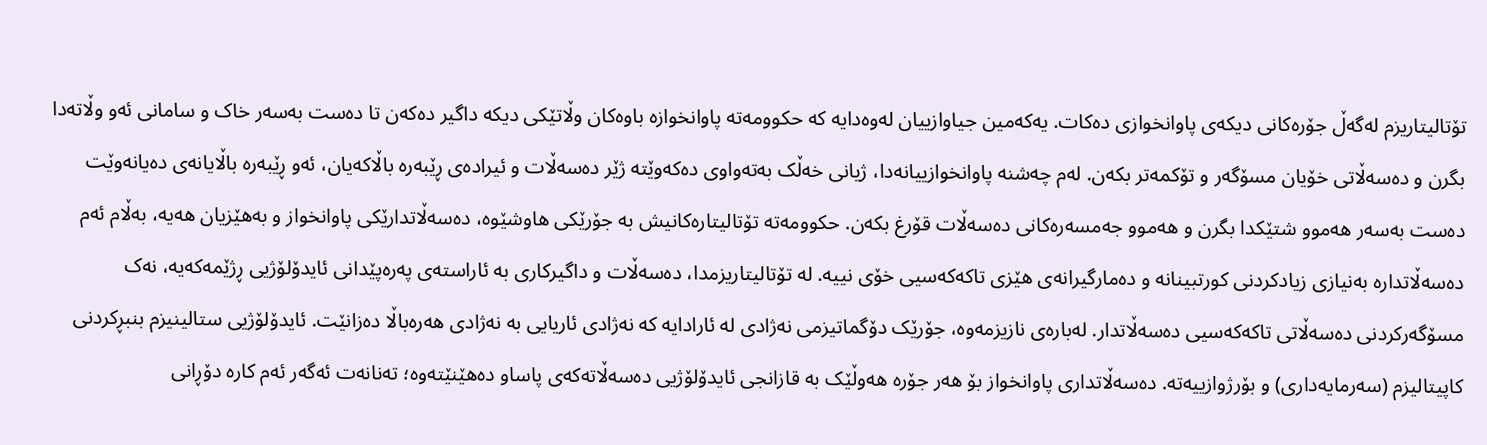تۆتالیتاریزم لەگەڵ جۆرەکانی دیکەی پاوانخوازی دەکات. یەکەمین جیاوازییان لەوەدایە کە حکوومەتە پاوانخوازە باوەکان وڵاتێکی دیکە داگیر دەکەن تا دەست بەسەر خاک و سامانی ئەو وڵاتەدا بگرن و دەسەڵاتی خۆیان مسۆگەر و تۆکمەتر بکەن. لەم چەشنە پاوانخوازییانەدا، ژیانی خەڵک بەتەواوی دەکەوێتە ژێر دەسەڵات و ئیرادەی ڕێبەرە باڵاکەیان، ئەو ڕێبەرە باڵایانەی دەیانەوێت دەست بەسەر هەموو شتێکدا بگرن و هەموو جەمسەرەکانی دەسەڵات قۆرغ بکەن. حکوومەتە تۆتالیتارەکانیش بە جۆرێکی هاوشێوە، دەسەڵاتدارێکی پاوانخواز و بەهێزیان هەیە، بەڵام ئەم دەسەڵاتدارە بەنیازی زیادکردنی کورتبینانە و دەمارگیرانەی هێزی تاکەکەسیی خۆی نییە. لە تۆتالیتاریزمدا، دەسەڵات و داگیرکاری بە ئاراستەی پەرەپێدانی ئایدۆلۆژیی ڕژێمەکەیە، نەک مسۆگەرکردنی دەسەڵاتی تاکەکەسیی دەسەڵاتدار. لەبارەی نازیزمەوە، جۆرێک دۆگماتیزمی نەژادی لە ئارادایە کە نەژادی ئاریایی بە نەژادی هەرەباڵا دەزانێت. ئایدۆلۆژیی ستالینیزم بنبڕکردنی کاپیتالیزم (سەرمایەداری) و بۆرژوازییەتە. دەسەڵاتداری پاوانخواز بۆ هەر جۆرە هەوڵێک بە قازانجی ئایدۆلۆژیی دەسەڵاتەکەی پاساو دەهێنێتەوە؛ تەنانەت ئەگەر ئەم کارە دۆڕانی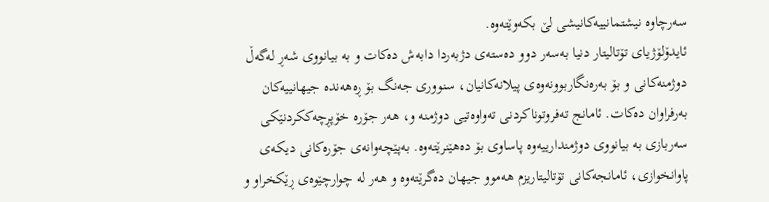سەرچاوە نیشتمانییەکانیشی لێ بکەوێتەوە.
ئایدۆلۆژیای تۆتالیتار دنیا بەسەر دوو دەستەی دژبەردا دابەش دەکات و بە بیانووی شەڕ لەگەڵ دوژمنەکانی و بۆ بەرەنگاربوونەوەی پیلانەکانیان، سنووری جەنگ بۆ ڕەهەندە جیهانییەکان بەرفراوان دەکات. ئامانج تەفروتوناکردنی تەواوەتیی دوژمنە و، هەر جۆرە خۆپڕچەککردنێکی سەربازی بە بیانووی دوژمندارییەوە پاساوی بۆ دەهێنرێتەوە. بەپێچەوانەی جۆرەکانی دیکەی پاوانخوازی، ئامانجەکانی تۆتالیتاریزم هەموو جیهان دەگرێتەوە و هەر لە چوارچێوەی ڕێکخراو و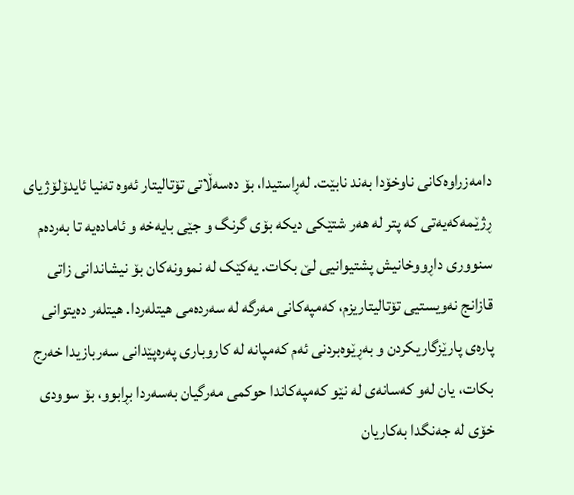دامەزراوەکانی ناوخۆدا بەند نابێت. لەڕاستیدا، بۆ دەسەڵاتی تۆتالیتار ئەوە تەنیا ئایدۆلۆژیای ڕژێمەکەیەتی کە پتر لە هەر شتێکی دیکە بۆی گرنگ و جێی بایەخە و ئامادەیە تا بەردەم سنووری داڕووخانیش پشتیوانیی لێ بکات. یەکێک لە نموونەکان بۆ نیشاندانی زاتی قازانج نەویستیی تۆتالیتاریزم، کەمپەکانی مەرگە لە سەردەمی هیتلەردا. هیتلەر دەیتوانی پارەی پارێزگاریکردن و بەڕێوەبردنی ئەم کەمپانە لە کاروباری پەرەپێدانی سەربازیدا خەرج بکات، یان لەو کەسانەی لە نێو کەمپەکاندا حوکمی مەرگیان بەسەردا بڕابوو، بۆ سوودی خۆی لە جەنگدا بەکاریان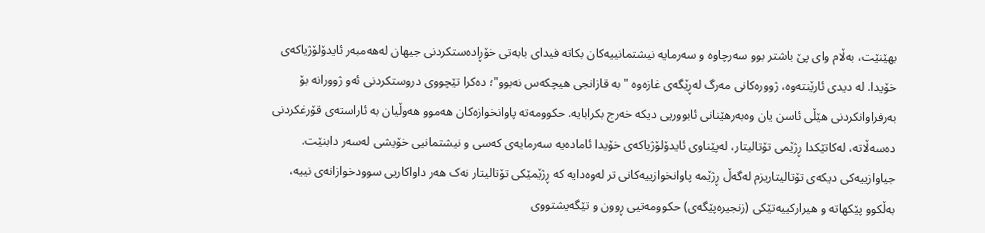بهێنێت، بەڵام وای پێ باشتر بوو سەرچاوە و سەرمایە نیشتمانییەکان بکاتە فیدای بابەتی خۆڕادەستکردنی جیهان لەهەمبەر ئایدۆلۆژیاکەی خۆیدا. لە دیدی ئارێنتەوە، ژوورەکانی مەرگ لەڕێگەی غازەوە "بە قازانجی هیچکەس نەبوو"؛ دەکرا تێچووی دروستکردنی ئەو ژوورانە بۆ بەرفراوانکردنی هێڵی ئاسن یان وەبەرهێنانی ئابووریی دیکە خەرج بکرابایە. حکوومەتە پاوانخوازەکان هەموو هەوڵیان بە ئاراستەی قۆرغکردنی دەسەڵاتە، لەکاتێکدا ڕژێمی تۆتالیتار، لەپێناوی ئایدۆلۆژیاکەی خۆیدا ئامادەیە سەرمایەی کەسی و نیشتمانیی خۆیشی لەسەر دابنێت.
جیاوازییەکی دیکەی تۆتالیتاریزم لەگەڵ ڕژێمە پاوانخوازییەکانی تر لەوەدایە کە ڕژێمێکی تۆتالیتار نەک هەر داواکاریی سوودخوازانەی نییە، بەڵکوو پێکهاتە و هیرارکییەتێکی (زنجیرەپێگەی) حکوومەتیی ڕوون و تێگەیشتووی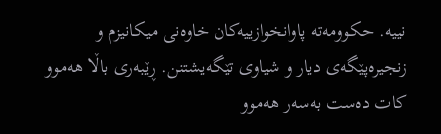نییە. حکوومەتە پاوانخوازییەکان خاوەنی میکانیزم و زنجیرەپێگەی دیار و شیاوی تێگەیشتنن. ڕێبەری باڵا هەموو کات دەست بەسەر هەموو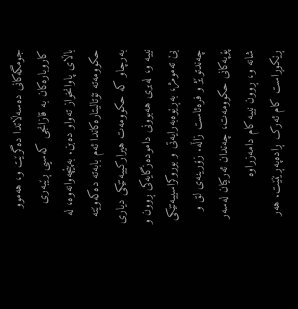جومگەکانی دەسەڵاتدا دەگرێت و، هەموو کاروبارەکان بە قازانجی کەسیی ڕێبەری باڵای پاوانخواز تەواو دەبن. بەپێچەوانەوە، لە حکوومەتە تۆتالیتارەکاندا ئەم بابەتە دەکەوێتە بەرچاو کە حکوومەت هیرارکییەتێکی دیاری نییە و، لەبری هەبوونی دامودەزگایەکی ڕوون و بێ تەمومژ، بەڕێوەبەرایەتی و بوروکراسییەتێکی چەندتوێژ و فرەئاست زاڵە. زۆرینەی لق و پۆپەکانی حکوومەت، چەندان ئەرکیان لەسەر شانە و، ڕوون نییە کام دامەزراوە ڕێکوڕاست کام ئەرک ڕادەپەڕێنێت. هەر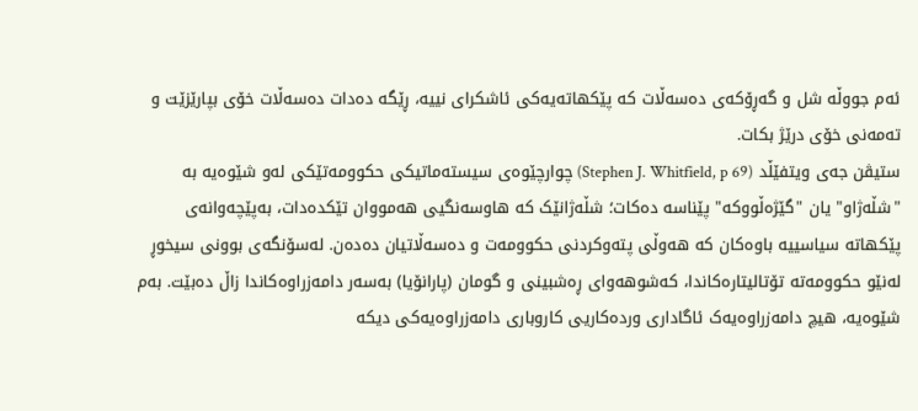ئەم جووڵە شل و گەڕۆکەی دەسەڵات کە پێکهاتەیەکی ئاشکرای نییە، ڕێگە دەدات دەسەڵات خۆی بپارێزێت و تەمەنی خۆی درێژ بکات.
ستیڤن جەی ویتفێڵد (Stephen J. Whitfield, p 69) چوارچێوەی سیستەماتیکی حکوومەتێکی لەو شێوەیە بە "شڵەژاو" یان "گێژەڵووکە" پێناسە دەکات؛ شڵەژانێک کە هاوسەنگیی هەمووان تێکدەدات، بەپێچەوانەی پێکهاتە سیاسییە باوەکان کە هەوڵی پتەوکردنی حکوومەت و دەسەڵاتیان دەدەن. لەسۆنگەی بوونی سیخوڕ لەنێو حکوومەتە تۆتالیتارەکاندا، کەشوهەوای ڕەشبینی و گومان (پارانۆیا) بەسەر دامەزراوەکاندا زاڵ دەبێت. بەم شێوەیە، هیچ دامەزراوەیەک ئاگاداری وردەکاریی کاروباری دامەزراوەیەکی دیکە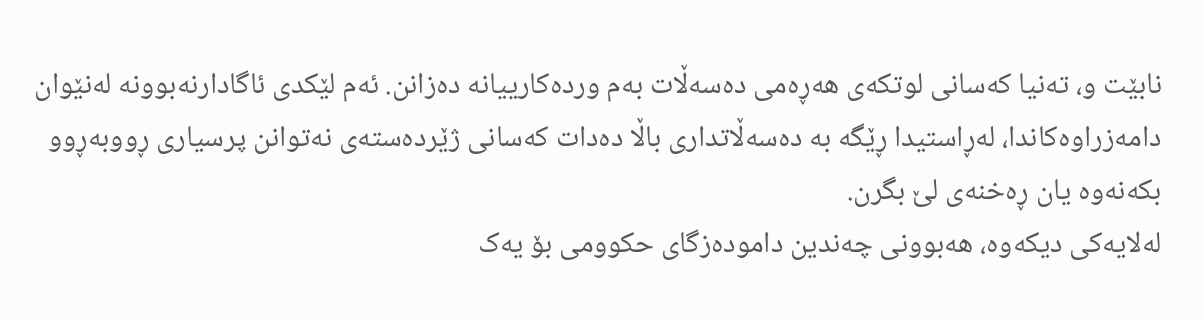نابێت و، تەنیا کەسانی لوتکەی هەڕەمی دەسەڵات بەم وردەکارییانە دەزانن. ئەم لێکدی ئاگادارنەبوونە لەنێوان دامەزراوەکاندا، لەڕاستیدا ڕێگە بە دەسەڵاتداری باڵا دەدات کەسانی ژێردەستەی نەتوانن پرسیاری ڕووبەڕوو بکەنەوە یان ڕەخنەی لێ بگرن.
لەلایەکی دیکەوە، هەبوونی چەندین دامودەزگای حکوومی بۆ یەک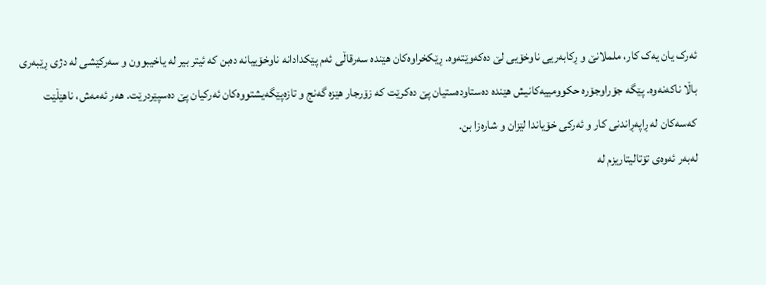ئەرک یان یەک کار، ململانێ و ڕکابەریی ناوخۆیی لێ دەکەوێتەوە. ڕێکخراوەکان هێندە سەرقاڵی ئەم پێکدادانە ناوخۆییانە دەبن کە ئیتر بیر لە یاخیبوون و سەرکێشی لە دژی ڕێبەری باڵا ناکەنەوە. پێگە جۆراوجۆرە حکوومییەکانیش هێندە دەستاودەستیان پێ دەکرێت کە زۆرجار هێزە گەنج و تازەپێگەیشتووەکان ئەرکیان پێ دەسپێردرێت. هەر ئەمەش، ناهێڵێت کەسەکان لە ڕاپەڕاندنی کار و ئەرکی خۆیاندا لێزان و شارەزا بن.
لەبەر ئەوەی تۆتالیتاریزم لە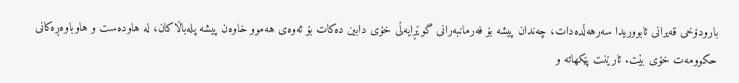بارودۆخی قەیرانی ئابووریدا سەرهەڵدەدات، چەندان پیشە بۆ فەرمانبەرانی گوێڕایەڵی خۆی دابین دەکات بۆ ئەوەی هەموو خاوەن پیشە پلەباڵاکان، لە هاودەست و هاوباوەڕەکانی حکوومەت خۆی بێت. ئارێنت پێکهاتە و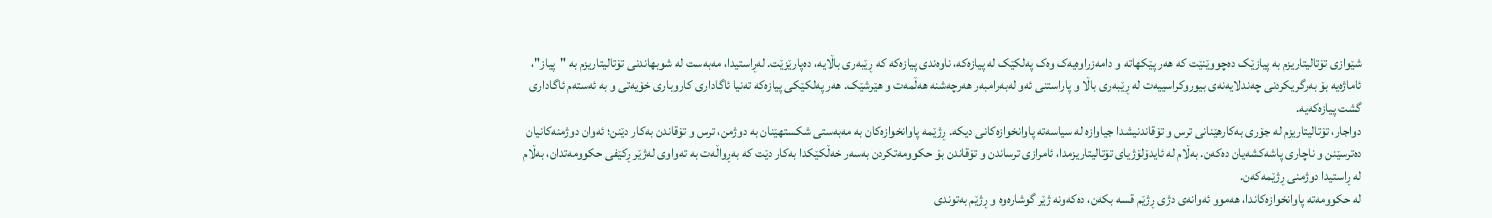شێوازی تۆتالیتاریزم بە پیازێک دەچووێنێت کە هەر پێکهاتە و دامەزراوەیەک وەک پەلکێک لە پیازەکە، ناوەندی پیازەکە کە ڕێبەری باڵایە، دەپارێزێت. لەڕاستیدا، مەبەست لە شوبهاندنی تۆتالیتاریزم بە "پیاز"، ئاماژەیە بۆ بەرگریکردنی چەندلایەنەی بیوروکراسییەت لە ڕێبەری باڵا و پاراستنی ئەو لەبەرامبەر هەرچەشنە هەڵمەت و هێرشێک. هەر پەلکێکی پیازەکە تەنیا ئاگاداری کاروباری خۆیەتی و بە ئەستەم ئاگاداری گشت پیازەکەیە.
دواجار، تۆتالیتاریزم لە جۆری بەکارهێنانی ترس و تۆقاندنیشدا جیاوازە لە سیاسەتە پاوانخوازەکانی دیکە. ڕژێمە پاوانخوازەکان بە مەبەستی شکستهێنان بە دوژمن، ترس و تۆقاندن بەکار دێنن؛ ئەوان دوژمنەکانیان دەترسێنن و ناچاری پاشەکشەیان دەکەن. بەڵام لە ئایدۆلۆژیای تۆتالیتاریزمدا، ئامرازی ترساندن و تۆقاندن بۆ حکوومەتکردن بەسەر خەڵکێکدا بەکار دێت کە بەڕواڵەت بە تەواوی لەژێر ڕکێفی حکوومەتدان، بەڵام لە ڕاستیدا دوژمنی ڕژێمەکەن.
لە حکوومەتە پاوانخوازەکاندا، هەموو ئەوانەی دژی ڕژێم قسە بکەن، دەکەونە ژێر گوشارەوە و ڕژێم بەتوندی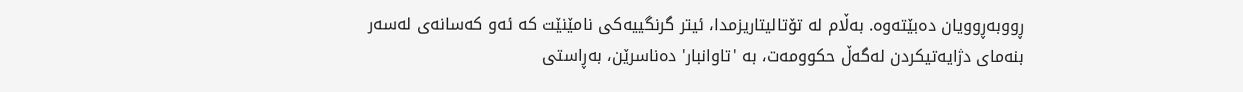ڕووبەڕوویان دەبێتەوە. بەڵام لە تۆتالیتاریزمدا، ئیتر گرنگییەکی نامێنێت کە ئەو کەسانەی لەسەر بنەمای دژایەتیکردن لەگەڵ حکوومەت، بە 'تاوانبار' دەناسرێن، بەڕاستی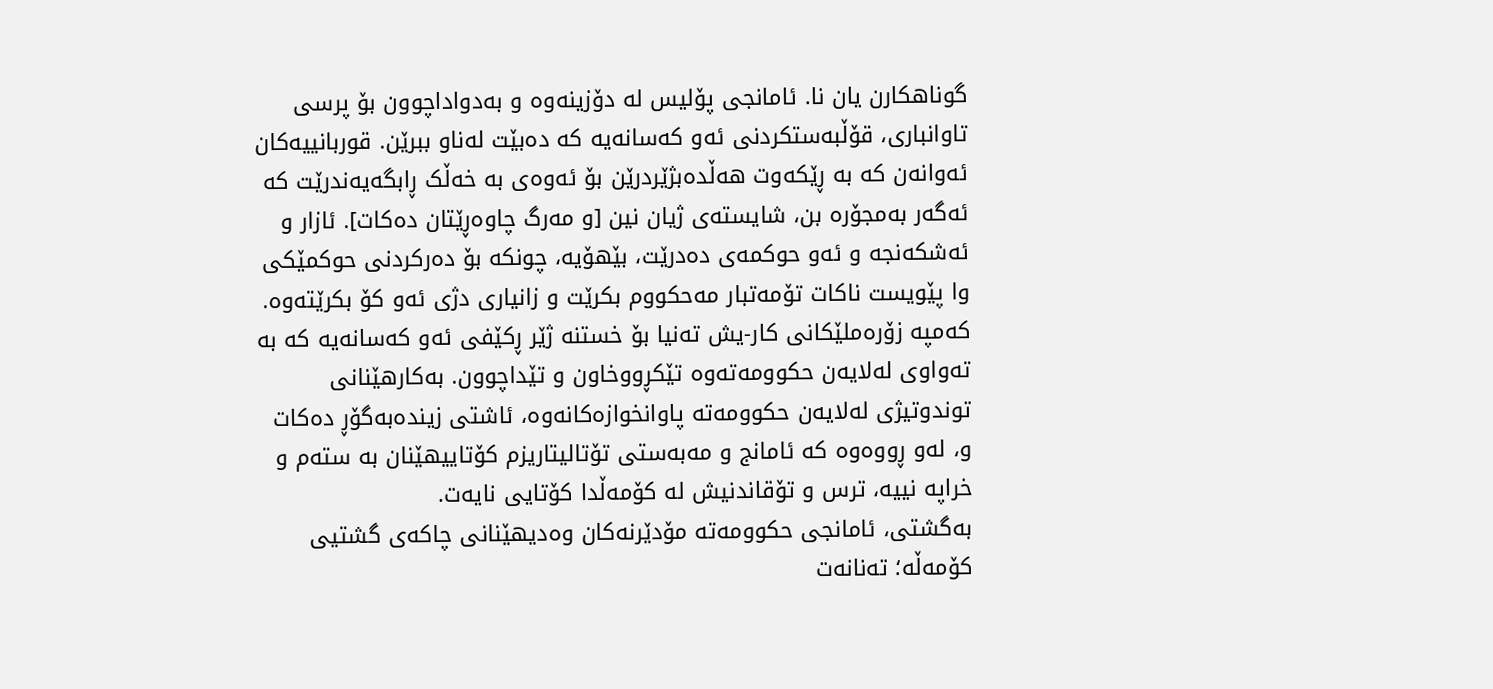گوناهکارن یان نا. ئامانجی پۆلیس لە دۆزینەوە و بەدواداچوون بۆ پرسی تاوانباری، قۆڵبەستکردنی ئەو کەسانەیە کە دەبێت لەناو ببرێن. قوربانییەکان ئەوانەن کە بە ڕێکەوت هەڵدەبژێردرێن بۆ ئەوەی بە خەڵک ڕابگەیەندرێت کە ئەگەر بەمجۆرە بن، شایستەی ژیان نین [و مەرگ چاوەڕێتان دەکات]. ئازار و ئەشکەنجە و ئەو حوکمەی دەدرێت، بێهۆیە، چونکە بۆ دەرکردنی حوکمێکی وا پێویست ناکات تۆمەتبار مەحکووم بکرێت و زانیاری دژی ئەو کۆ بکرێتەوە. کەمپە زۆرەملێکانی کار-یش تەنیا بۆ خستنە ژێر ڕکێفی ئەو کەسانەیە کە بە تەواوی لەلایەن حکوومەتەوە تێکڕووخاون و تێداچوون. بەکارهێنانی توندوتیژی لەلایەن حکوومەتە پاوانخوازەکانەوە، ئاشتی زیندەبەگۆڕ دەکات و، لەو ڕووەوە کە ئامانج و مەبەستی تۆتالیتاریزم کۆتاییهێنان بە ستەم و خراپە نییە، ترس و تۆقاندنیش لە کۆمەڵدا کۆتایی نایەت.
بەگشتی، ئامانجی حکوومەتە مۆدێرنەکان وەدیهێنانی چاکەی گشتیی کۆمەڵە؛ تەنانەت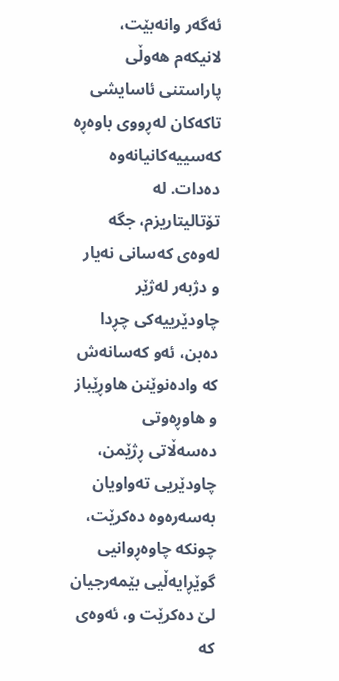ئەگەر وانەبێت، لانیکەم هەوڵی پاراستنی ئاسایشی تاکەکان لەڕووی باوەڕە کەسییەکانیانەوە دەدات. لە تۆتالیتاریزم، جگە لەوەی کەسانی نەیار و دژبەر لەژێر چاودێرییەکی چڕدا دەبن، ئەو کەسانەش کە وادەنوێنن هاوڕێباز و هاوڕەوتی دەسەڵاتی ڕژێمن، چاودێریی تەواویان بەسەرەوە دەکرێت، چونکە چاوەڕوانیی گوێڕایەڵیی بێمەرجیان لێ دەکرێت و، ئەوەی کە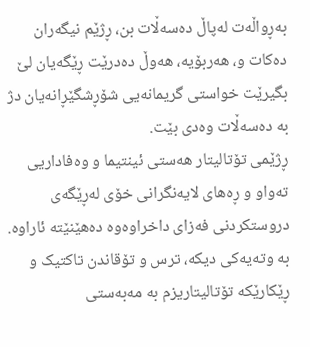بەڕواڵەت لەپاڵ دەسەڵات بن، ڕژێم نیگەران دەکات و، هەربۆیە، هەوڵ دەدرێت ڕێگەیان لێ بگیرێت خواستی گریمانەیی شۆڕشگێڕانەیان دژ بە دەسەڵات وەدی بێت.
ڕژێمی تۆتالیتار هەستی ئینتیما و وەفاداریی تەواو و ڕەهای لایەنگرانی خۆی لەڕێگەی دروستکردنی فەزای داخراوەوە دەهێنێتە ئاراوە. بە وتەیەکی دیکە، ترس و تۆقاندن تاکتیک و ڕێکارێکە تۆتالیتاریزم بە مەبەستی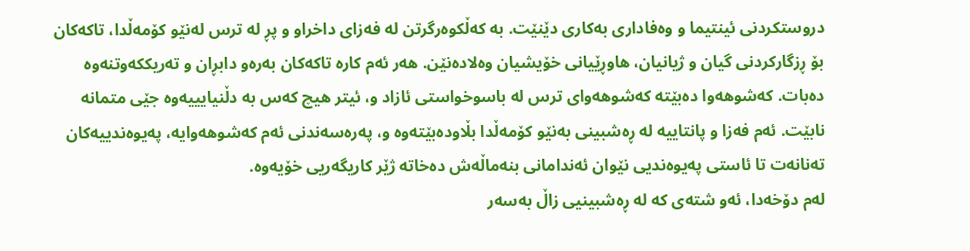دروستکردنی ئینتیما و وەفاداری بەکاری دێنێت. بە کەڵکوەرگرتن لە فەزای داخراو و پڕ لە ترس لەنێو کۆمەڵدا، تاکەکان بۆ ڕزگارکردنی گیان و ژیانیان، هاوڕێیانی خۆیشیان وەلادەنێن. هەر ئەم کارە تاکەکان بەرەو دابڕان و تەریککەوتنەوە دەبات. کەشوهەوا دەبێتە کەشوهەوای ترس لە باسوخواستی ئازاد و، ئیتر هیچ کەس بە دڵنیایییەوە جێی متمانە نابێت. ئەم فەزا و پانتاییە لە ڕەشبینی بەنێو کۆمەڵدا بڵاودەبێتەوە و، پەرەسەندنی ئەم کەشوهەوایە، پەیوەندییەکان تەنانەت تا ئاستی پەیوەندیی نێوان ئەندامانی بنەماڵەش دەخاتە ژێر کاریگەریی خۆیەوە.
لەم دۆخەدا، ئەو شتەی کە لە ڕەشبینیی زاڵ بەسەر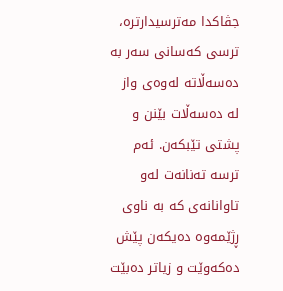جڤاکدا مەترسیدارترە، ترسی کەسانی سەر بە دەسەڵاتە لەوەی واز لە دەسەڵات بێنن و پشتی تێبکەن. ئەم ترسە تەنانەت لەو تاوانانەی کە بە ناوی ڕژێمەوە دەیکەن پێش دەکەوێت و زیاتر دەبێت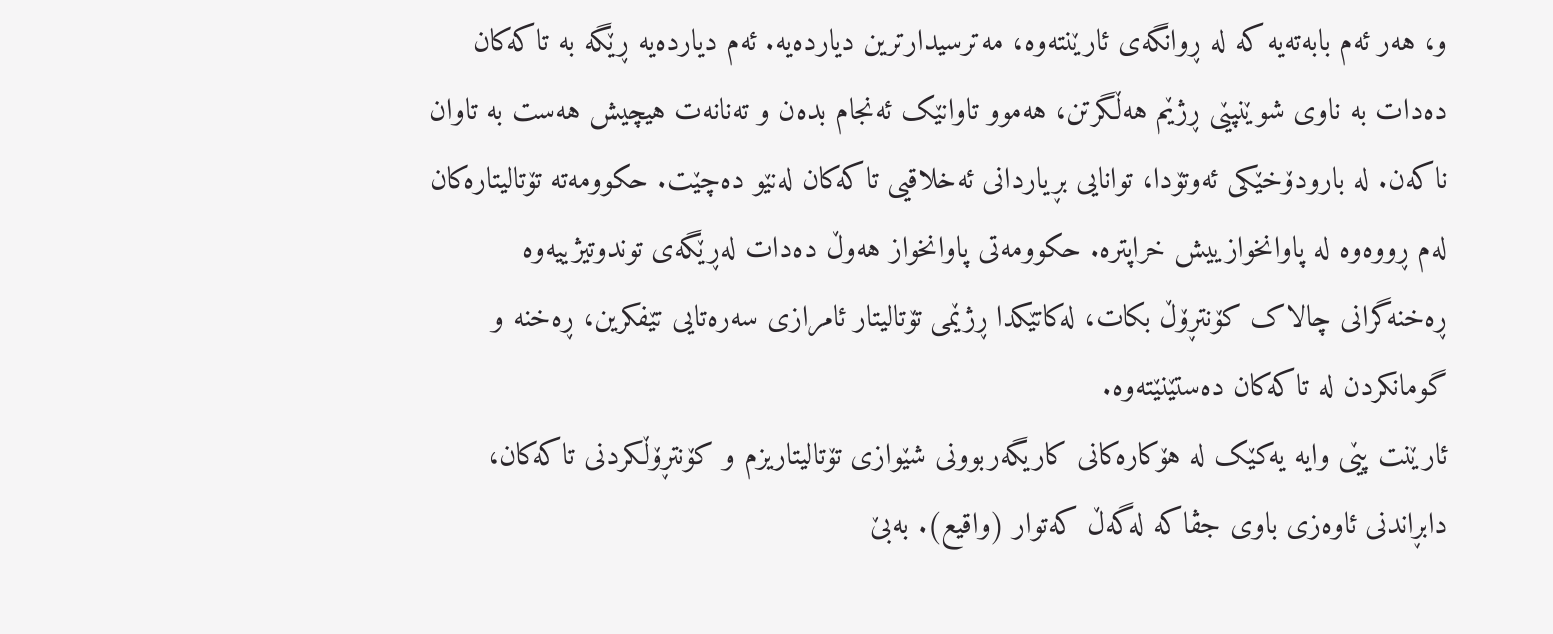و، هەر ئەم بابەتەیە کە لە ڕوانگەی ئارێنتەوە، مەترسیدارترین دیاردەیە. ئەم دیاردەیە ڕێگە بە تاکەکان دەدات بە ناوی شوێنپێی ڕژێم هەڵگرتن، هەموو تاوانێک ئەنجام بدەن و تەنانەت هیچیش هەست بە تاوان ناکەن. لە بارودۆخێکی ئەوتۆدا، توانایی بڕیاردانی ئەخلاقیی تاکەکان لەنێو دەچێت. حکوومەتە تۆتالیتارەکان لەم ڕووەوە لە پاوانخوازییش خراپترە. حکوومەتی پاوانخواز هەوڵ دەدات لەڕێگەی توندوتیژییەوە ڕەخنەگرانی چالاک کۆنتڕۆڵ بکات، لەکاتێکدا ڕژێمی تۆتالیتار ئامرازی سەرەتایی تێفکرین، ڕەخنە و گومانکردن لە تاکەکان دەستێنێتەوە.
ئارێنت پێی وایە یەکێک لە هۆکارەکانی کاریگەربوونی شێوازی تۆتالیتاریزم و کۆنتڕۆڵکردنی تاکەکان، دابڕاندنی ئاوەزی باوی جڤاکە لەگەڵ کەتوار (واقیع). بەبێ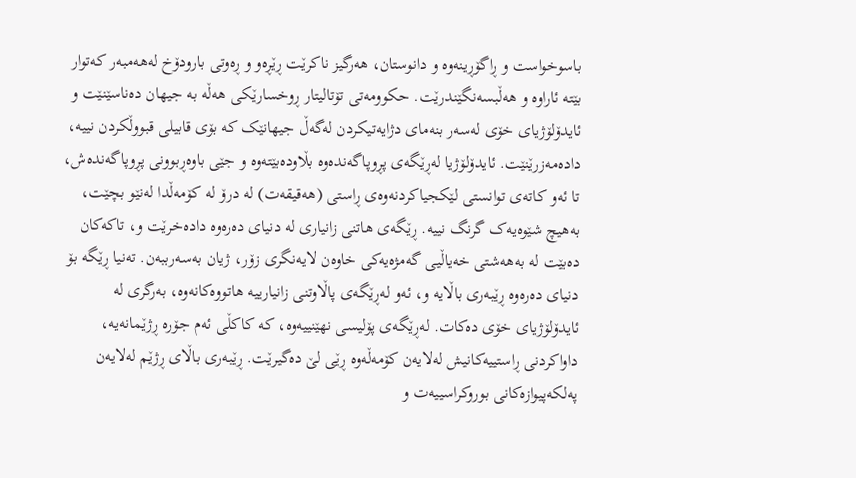باسوخواست و ڕاگۆڕینەوە و دانوستان، هەرگیز ناکرێت ڕێڕەو و ڕەوتی بارودۆخ لەهەمبەر کەتوار بێتە ئاراوە و هەڵبسەنگێندرێت. حکوومەتی تۆتالیتار ڕوخسارێکی هەڵە بە جیهان دەناسێنێت و ئایدۆلۆژیای خۆی لەسەر بنەمای دژایەتیکردن لەگەڵ جیهانێک کە بۆی قابیلی قبووڵکردن نییە، دادەمەزرێنێت. ئایدۆلۆژیا لەڕێگەی پڕوپاگەندەوە بڵاودەبێتەوە و جێی باوەڕبوونی پڕوپاگەندەش، تا ئەو کاتەی توانستی لێکجیاکردنەوەی ڕاستی (هەقیقەت) لە درۆ لە کۆمەڵدا لەنێو بچێت، بەهیچ شێوەیەک گرنگ نییە. ڕێگەی هاتنی زانیاری لە دنیای دەرەوە دادەخرێت و، تاکەکان دەبێت لە بەهەشتی خەیاڵیی گەمژەیەکی خاوەن لایەنگری زۆر، ژیان بەسەرببەن. تەنیا ڕێگە بۆ دنیای دەرەوە ڕێبەری باڵایە و، ئەو لەڕێگەی پاڵاوتنی زانیارییە هاتووەکانەوە، بەرگری لە ئایدۆلۆژیای خۆی دەکات. لەڕێگەی پۆلیسی نهێنییەوە، کە کاکڵی ئەم جۆرە ڕژێمانەیە، داواکردنی ڕاستییەکانیش لەلایەن کۆمەڵەوە ڕێی لێ دەگیرێت. ڕێبەری باڵای ڕژێم لەلایەن پەلکەپیوازەکانی بوروکراسییەت و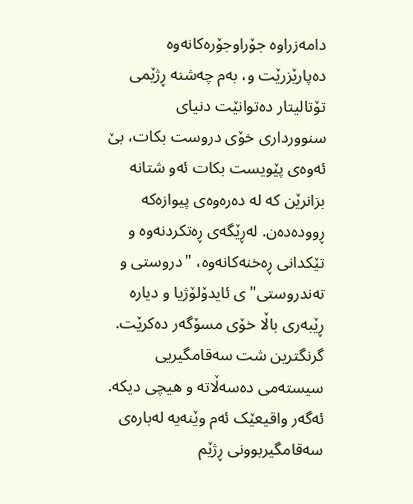دامەزراوە جۆراوجۆرەکانەوە دەپارێزرێت و، بەم چەشنە ڕژێمی تۆتالیتار دەتوانێت دنیای سنوورداری خۆی دروست بکات، بێ ئەوەی پێویست بکات ئەو شتانە بزانرێن کە لە دەرەوەی پیوازەکە ڕوودەدەن. لەڕێگەی ڕەتکردنەوە و تێکدانی ڕەخنەکانەوە، "دروستی و تەندروستی"ی ئایدۆلۆژیا و دیارە ڕێبەری باڵا خۆی مسۆگەر دەکرێت.
گرنگترین شت سەقامگیریی سیستەمی دەسەڵاتە و هیچی دیکە. ئەگەر واقیعێک ئەم وێنەیە لەبارەی سەقامگیربوونی ڕژێم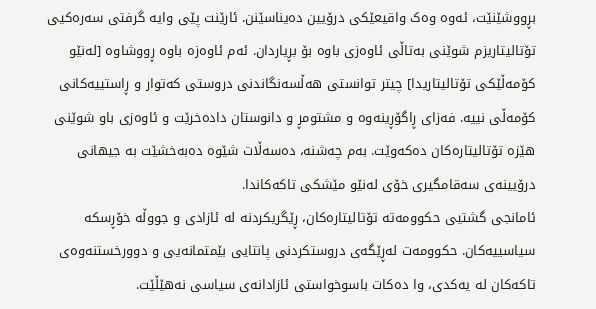بڕووشێنێت، ئەوە وەک واقیعێکی درۆیین دەیناسێنن. ئارێنت پێی وایە گرفتی سەرەکیی تۆتالیتاریزم شوێنی بەتاڵی ئاوەزی باوە بۆ بڕیاردان. ئەم ئاوەزە باوە ڕووشاوە [لەنێو کۆمەڵێکی تۆتالیتاریدا] چیتر توانستی هەڵسەنگاندنی دروستی کەتوار و ڕاستییەکانی کۆمەڵی نییە. فەزای ڕاگۆڕینەوە و مشتومڕ و دانوستان دادەخرێت و ئاوەزی باو شوێنی هێزە تۆتالیتارەکان دەکەوێت. بەم چەشنە، دەسەڵات شێوە دەبەخشێت بە جیهانی درۆیینەی سەقامگیری خۆی لەنێو مێشکی تاکەکاندا.
ئامانجی گشتیی حکوومەتە تۆتالیتارەکان، ڕێگریکردنە لە ئازادی و جووڵە خۆڕسکە سیاسییەکان. حکوومەت لەڕێگەی دروستکردنی پانتایی بێمتمانەیی و دوورخستنەوەی تاکەکان لە یەکدی، وا دەکات باسوخواستی ئازادانەی سیاسی نەهێڵێت.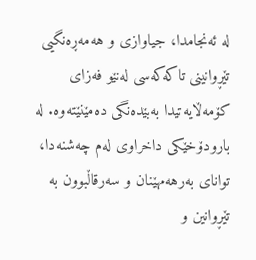لە ئەنجامدا، جیاوازی و هەمەڕەنگیی تێڕوانینی تاکەکەسی لەنێو فەزای کۆمەڵایەتیدا بەبێدەنگی دەمێنێتەوە. لە بارودۆخێکی داخراوی لەم چەشنەدا، توانای بەرهەمهێنان و سەرقاڵبوون بە تێڕوانین و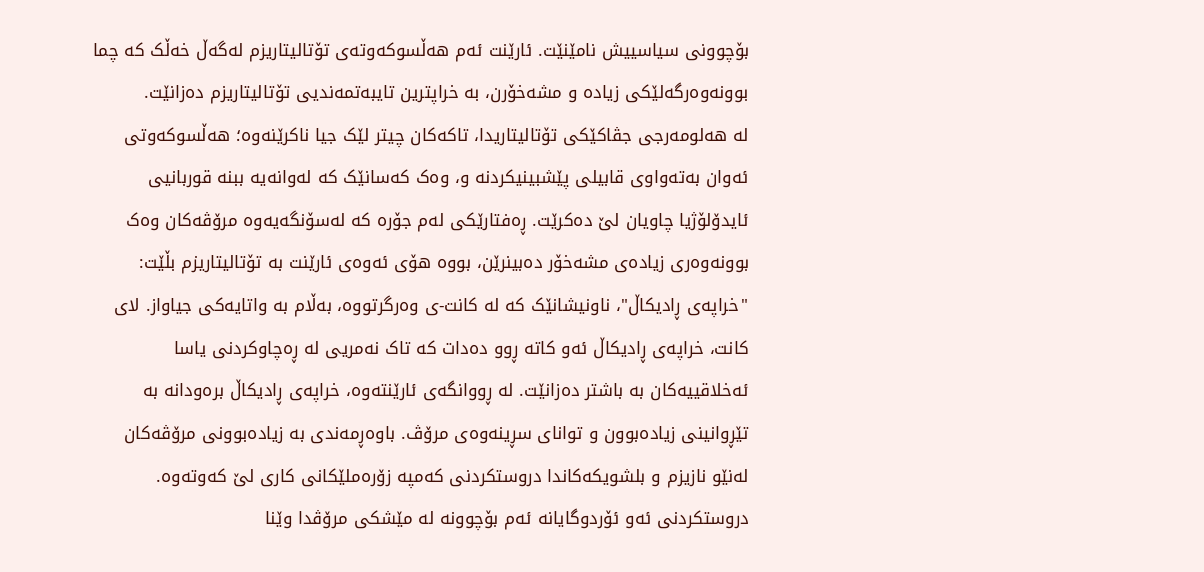بۆچوونی سیاسییش نامێنێت. ئارێنت ئەم هەڵسوکەوتەی تۆتالیتاریزم لەگەڵ خەڵک کە چما بوونەوەرگەلێکی زیادە و مشەخۆرن، بە خراپترین تایبەتمەندیی تۆتالیتاریزم دەزانێت.
لە هەلومەرجی جڤاکێکی تۆتالیتاریدا، تاکەکان چیتر لێک جیا ناکرێنەوە؛ هەڵسوکەوتی ئەوان بەتەواوی قابیلی پێشبینیکردنە و، وەک کەسانێک کە لەوانەیە ببنە قوربانیی ئایدۆلۆژیا چاویان لێ دەکرێت. ڕەفتارێکی لەم جۆرە کە لەسۆنگەیەوە مرۆڤەکان وەک بوونەوەری زیادەی مشەخۆر دەبینرێن، بووە هۆی ئەوەی ئارێنت بە تۆتالیتاریزم بڵێت: "خراپەی ڕادیکاڵ"، ناونیشانێک کە لە کانت-ی وەرگرتووە، بەڵام بە واتایەکی جیاواز. لای کانت، خراپەی ڕادیکاڵ ئەو کاتە ڕوو دەدات کە تاک نەمریی لە ڕەچاوکردنی یاسا ئەخلاقییەکان بە باشتر دەزانێت. لە ڕووانگەی ئارێنتەوە، خراپەی ڕادیکاڵ برەودانە بە تێڕوانینی زیادەبوون و توانای سڕینەوەی مرۆڤ. باوەڕمەندی بە زیادەبوونی مرۆڤەکان لەنێو نازیزم و بلشویکەکاندا دروستکردنی کەمپە زۆرەملێکانی کاری لێ کەوتەوە. دروستکردنی ئەو ئۆردوگایانە ئەم بۆچوونە لە مێشکی مرۆڤدا وێنا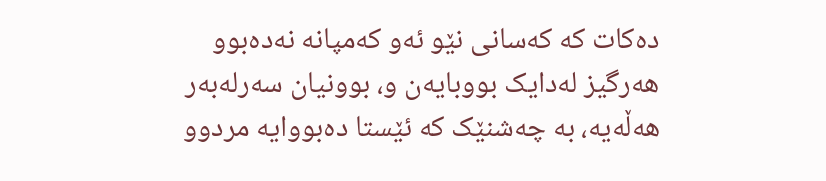دەکات کە کەسانی نێو ئەو کەمپانە نەدەبوو هەرگیز لەدایک بووبایەن و، بوونیان سەرلەبەر هەڵەیە، بە چەشنێک کە ئێستا دەبووایە مردوو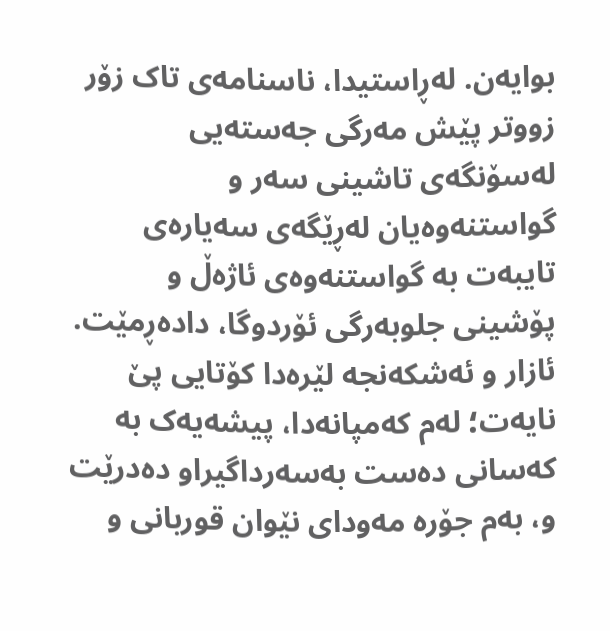بوایەن. لەڕاستیدا، ناسنامەی تاک زۆر زووتر پێش مەرگی جەستەیی لەسۆنگەی تاشینی سەر و گواستنەوەیان لەڕێگەی سەیارەی تایبەت بە گواستنەوەی ئاژەڵ و پۆشینی جلوبەرگی ئۆردوگا، دادەڕمێت. ئازار و ئەشکەنجە لێرەدا کۆتایی پێ نایەت؛ لەم کەمپانەدا، پیشەیەک بە کەسانی دەست بەسەرداگیراو دەدرێت و، بەم جۆرە مەودای نێوان قوربانی و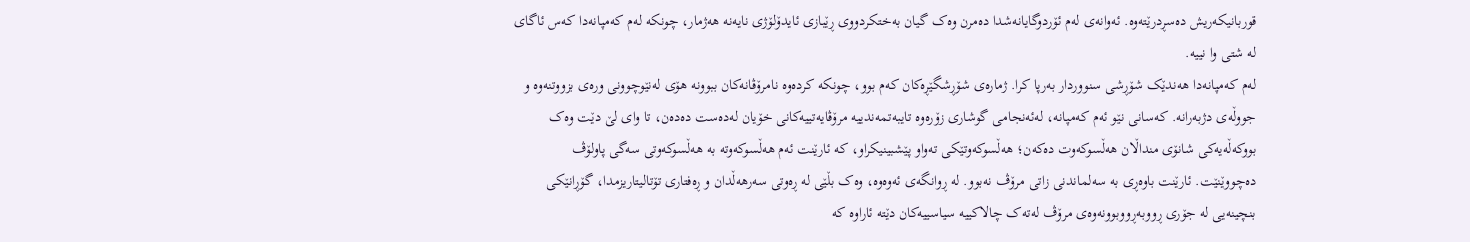قوربانیکەریش دەسڕدرێتەوە. ئەوانەی لەم ئۆردوگایانەشدا دەمرن وەک گیان بەختکردووی ڕێبازی ئایدۆلۆژی نایەنە هەژمار، چونکە لەم کەمپانەدا کەس ئاگای لە شتی وا نییە.
لەم کەمپانەدا هەندێک شۆڕشی سنووردار بەرپا کرا. ژمارەی شۆڕشگێڕەکان کەم بوو، چونکە کردەوە نامرۆڤانەکان ببوونە هۆی لەنێوچوونی ورەی بزووتنەوە و جووڵەی دژبەرانە. کەسانی نێو ئەم کەمپانە، لەئەنجامی گوشاری زۆرەوە تایبەتمەندییە مرۆڤایەتییەکانی خۆیان لەدەست دەدەن، تا وای لێ دێت وەک بووکەڵەیەکی شانۆی منداڵان هەڵسوکەوت دەکەن؛ هەڵسوکەوتێکی تەواو پێشبینیکراو، کە ئارێنت ئەم هەڵسوکەوتە بە هەڵسوکەوتی سەگی پاولۆڤ دەچووێنێت. ئارێنت باوەڕی بە سەلماندنی زاتی مرۆڤ نەبوو. لە ڕوانگەی ئەوەوە، وەک بڵێی لە ڕەوتی سەرهەڵدان و ڕەفتاری تۆتالیتاریزمدا، گۆڕانێکی بنچینەیی لە جۆری ڕووبەڕووبوونەوەی مرۆڤ لەتەک چالاکییە سیاسییەکان دێتە ئاراوە کە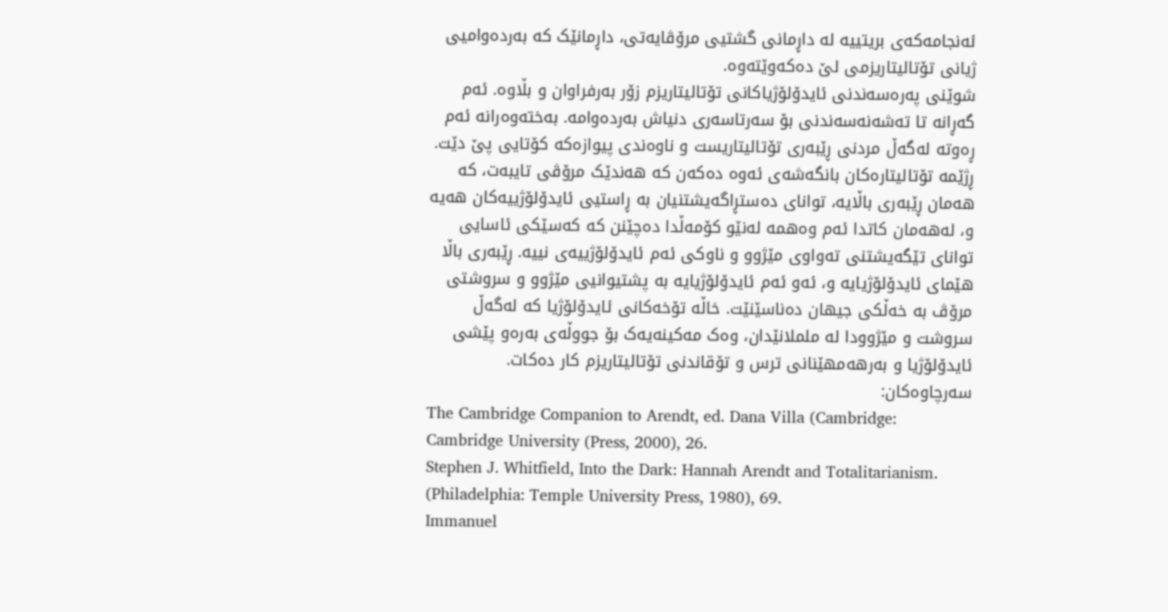ئەنجامەکەی بریتییە لە داڕمانی گشتیی مرۆڤایەتی، داڕمانێک کە بەردەوامیی ژیانی تۆتالیتاریزمی لێ دەکەوێتەوە.
شوێنی پەرەسەندنی ئایدۆلۆژیاکانی تۆتالیتاریزم زۆر بەرفراوان و بڵاوە. ئەم گەڕانە تا تەشەنەسەندنی بۆ سەرتاسەری دنیاش بەردەوامە. بەختەوەرانە ئەم ڕەوتە لەگەڵ مردنی ڕێبەری تۆتالیتاریست و ناوەندی پیوازەکە کۆتایی پێ دێت. ڕژێمە تۆتالیتارەکان بانگەشەی ئەوە دەکەن کە هەندێک مرۆڤی تایبەت، کە هەمان ڕێبەری باڵایە، توانای دەستڕاگەیشتنیان بە ڕاستیی ئایدۆلۆژییەکان هەیە و، لەهەمان کاتدا ئەم وەهمە لەنێو کۆمەڵدا دەچێنن کە کەسێکی ئاسایی توانای تێگەیشتنی تەواوی مێژوو و ناوکی ئەم ئایدۆلۆژییەی نییە. ڕێبەری باڵا هێمای ئایدۆلۆژیایە و، ئەو ئەم ئایدۆلۆژیایە بە پشتیوانیی مێژوو و سروشتی مرۆڤ بە خەڵکی جیهان دەناسێنێت. خاڵە تۆخەکانی ئایدۆلۆژیا کە لەگەڵ سروشت و مێژوودا لە ململانێدان، وەک مەکینەیەک بۆ جووڵەی بەرەو پێشی ئایدۆلۆژیا و بەرهەمهێنانی ترس و تۆقاندنی تۆتالیتاریزم کار دەکات.
سەرچاوەکان:
The Cambridge Companion to Arendt, ed. Dana Villa (Cambridge:
Cambridge University (Press, 2000), 26.
Stephen J. Whitfield, Into the Dark: Hannah Arendt and Totalitarianism. (Philadelphia: Temple University Press, 1980), 69.
Immanuel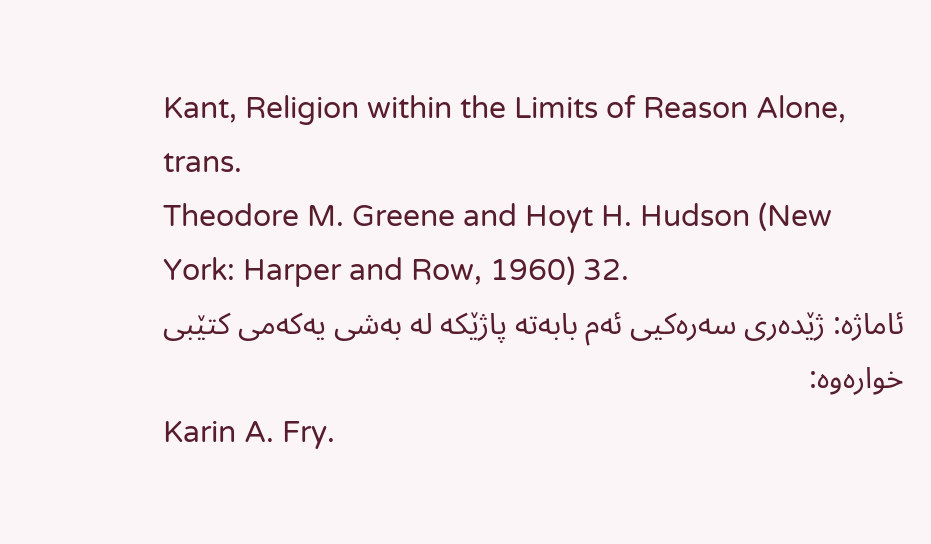Kant, Religion within the Limits of Reason Alone, trans.
Theodore M. Greene and Hoyt H. Hudson (New York: Harper and Row, 1960) 32.
ئاماژە: ژێدەری سەرەکیی ئەم بابەتە پاژێکە لە بەشی یەکەمی کتێبی خوارەوە:
Karin A. Fry.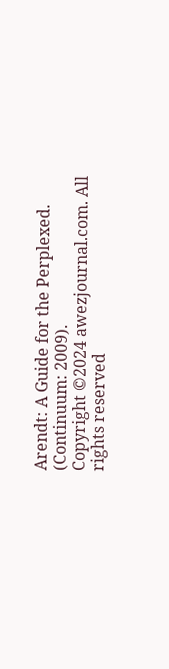Arendt: A Guide for the Perplexed. (Continuum: 2009).
Copyright ©2024 awezjournal.com. All rights reserved